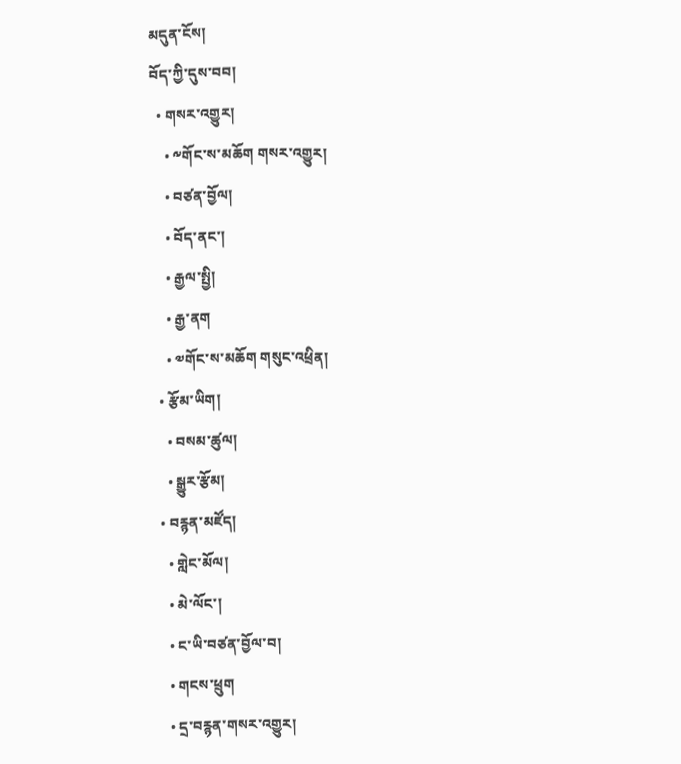མདུན་ངོས།
བོད་ཀྱི་དུས་བབ།
  • གསར་འགྱུར།
    • ༸གོང་ས་མཆོག གསར་འགྱུར།
    • བཙན་བྱོལ།
    • བོད་ནང་།
    • རྒྱལ་སྤྱི།
    • རྒྱ་ནག
    • ༧གོང་ས་མཆོག གསུང་འཕྲིན།
  • རྩོམ་ཡིག།
    • བསམ་ཚུལ།
    • སྒྱུར་རྩོམ།
  • བརྙན་མཛོད།
    • གླེང་མོལ།
    • མེ་ལོང་།
    • ང་ཡི་བཙན་བྱོལ་བ།
    • གངས་ཕྲུག
    • དྲ་བརྙན་གསར་འགྱུར།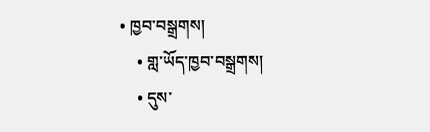• ཁྱབ་བསྒྲགས།
    • གླ་ཡོད་ཁྱབ་བསྒྲགས།
    • དུས་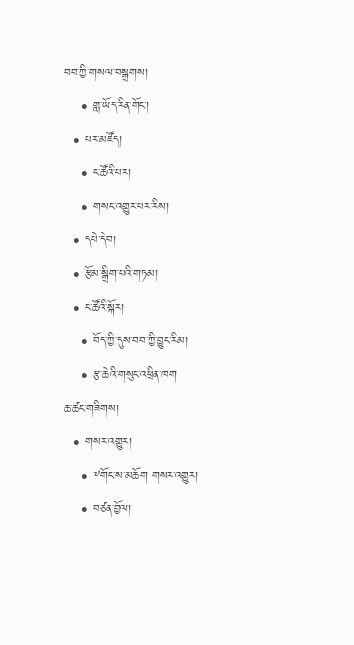བབ་ཀྱི་གསལ་བསྒྲགས།
    • གླ་ཡོད་རིན་གོང་།
  • པར་མཛོད།
    • ང་ཚོའི་པར།
    • གསང་འགྱུར་པར་རིས།
  • དཔེ་དེབ།
  • རྩོམ་སྒྲིག་པའི་གཏམ།
  • ང་ཚོའི་སྐོར།
    • བོད་ཀྱི་དུས་བབ་ཀྱི་བྱུང་རིམ།
    • རྩ་ཆེའི་གསུང་འཕྲིན་ཁག
ཆ་ཚང་གཟིགས།
  • གསར་འགྱུར།
    • ༸གོང་ས་མཆོག གསར་འགྱུར།
    • བཙན་བྱོལ།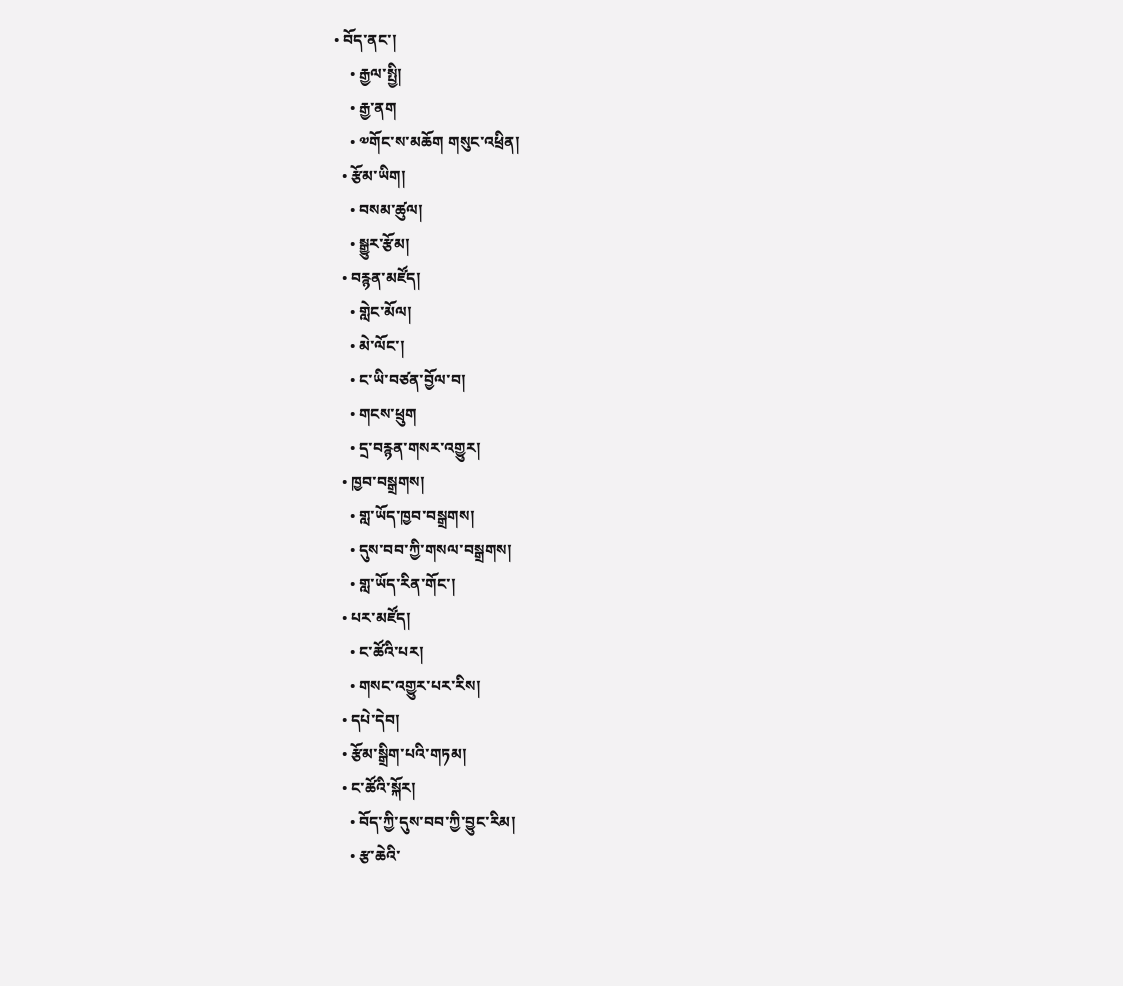• བོད་ནང་།
    • རྒྱལ་སྤྱི།
    • རྒྱ་ནག
    • ༧གོང་ས་མཆོག གསུང་འཕྲིན།
  • རྩོམ་ཡིག།
    • བསམ་ཚུལ།
    • སྒྱུར་རྩོམ།
  • བརྙན་མཛོད།
    • གླེང་མོལ།
    • མེ་ལོང་།
    • ང་ཡི་བཙན་བྱོལ་བ།
    • གངས་ཕྲུག
    • དྲ་བརྙན་གསར་འགྱུར།
  • ཁྱབ་བསྒྲགས།
    • གླ་ཡོད་ཁྱབ་བསྒྲགས།
    • དུས་བབ་ཀྱི་གསལ་བསྒྲགས།
    • གླ་ཡོད་རིན་གོང་།
  • པར་མཛོད།
    • ང་ཚོའི་པར།
    • གསང་འགྱུར་པར་རིས།
  • དཔེ་དེབ།
  • རྩོམ་སྒྲིག་པའི་གཏམ།
  • ང་ཚོའི་སྐོར།
    • བོད་ཀྱི་དུས་བབ་ཀྱི་བྱུང་རིམ།
    • རྩ་ཆེའི་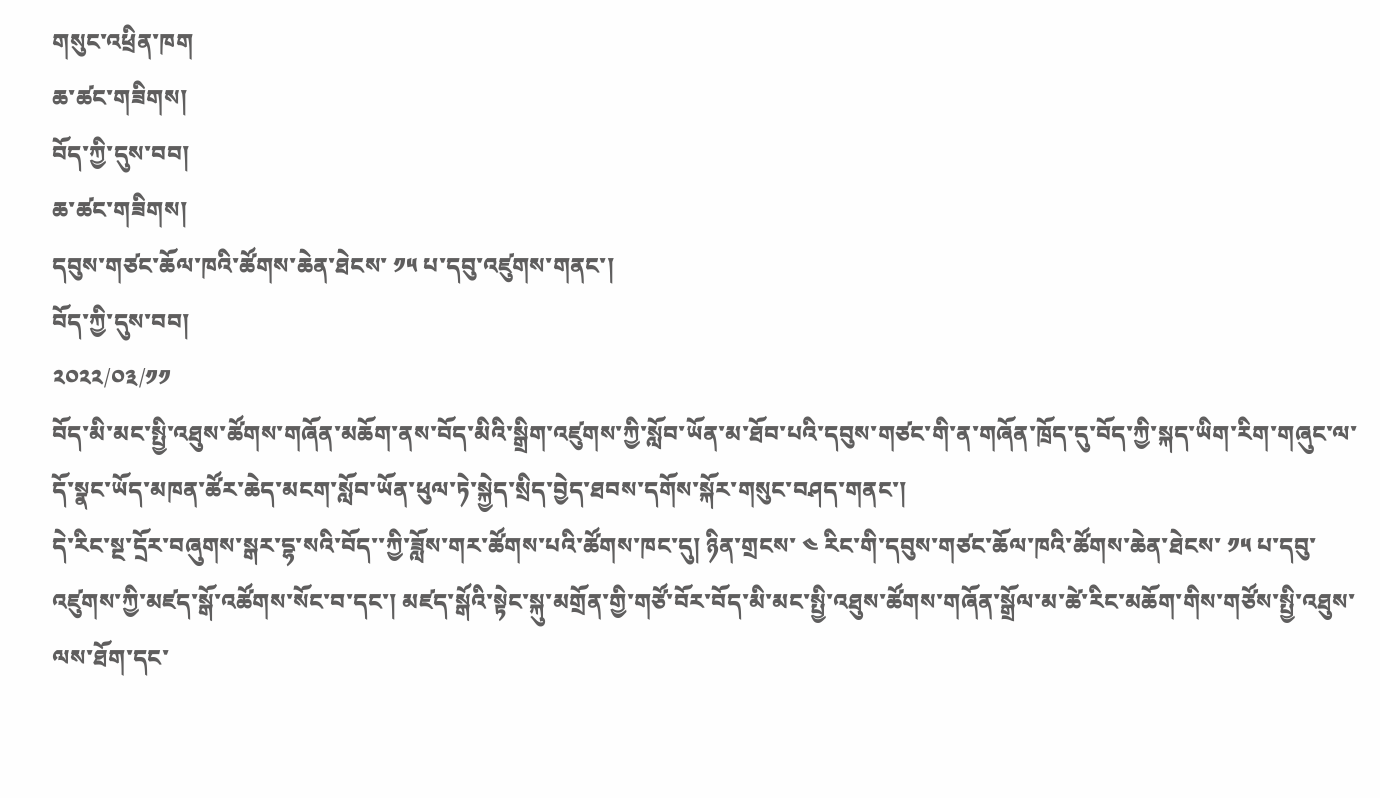གསུང་འཕྲིན་ཁག
ཆ་ཚང་གཟིགས།
བོད་ཀྱི་དུས་བབ།
ཆ་ཚང་གཟིགས།
དབུས་གཙང་ཆོལ་ཁའི་ཚོགས་ཆེན་ཐེངས་ ༡༥ པ་དབུ་འཛུགས་གནང་།
བོད་ཀྱི་དུས་བབ།
༢༠༢༢/༠༣/༡༡
བོད་མི་མང་སྤྱི་འཐུས་ཚོགས་གཞོན་མཆོག་ནས་བོད་མིའི་སྒྲིག་འཛུགས་ཀྱི་སློབ་ཡོན་མ་ཐོབ་པའི་དབུས་གཙང་གི་ན་གཞོན་ཁྲོད་དུ་བོད་ཀྱི་སྐད་ཡིག་རིག་གཞུང་ལ་དོ་སྣང་ཡོད་མཁན་ཚོར་ཆེད་མངག་སློབ་ཡོན་ཕུལ་ཏེ་སྐྱེད་སྲིད་བྱེད་ཐབས་དགོས་སྐོར་གསུང་བཤད་གནང་།
དེ་རིང་སྔ་དྲོར་བཞུགས་སྒར་དྷ་སའི་བོད་་ཀྱི་ཟློས་གར་ཚོགས་པའི་ཚོགས་ཁང་དུ། ཉིན་གྲངས་ ༤ རིང་གི་དབུས་གཙང་ཆོལ་ཁའི་ཚོགས་ཆེན་ཐེངས་ ༡༥ པ་དབུ་འཛུགས་ཀྱི་མཛད་སྒོ་འཚོགས་སོང་བ་དང་། མཛད་སྒོའི་སྟེང་སྐུ་མགྲོན་གྱི་གཙོ་བོར་བོད་མི་མང་སྤྱི་འཐུས་ཚོགས་གཞོན་སྒྲོལ་མ་ཚེ་རིང་མཆོག་གིས་གཙོས་སྤྱི་འཐུས་ལས་ཐོག་དང་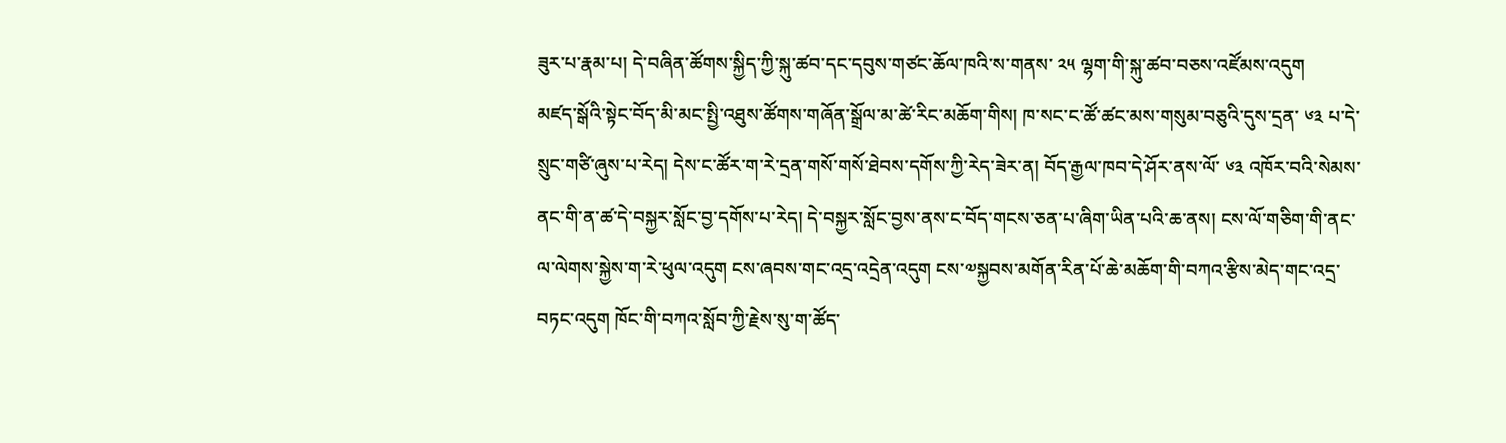ཟུར་པ་རྣམ་པ། དེ་བཞིན་ཚོགས་སྐྱིད་ཀྱི་སྐུ་ཚབ་དང་དབུས་གཙང་ཆོལ་ཁའི་ས་གནས་ ༢༥ ལྷག་གི་སྐུ་ཚབ་བཅས་འཛོམས་འདུག
མཛད་སྒོའི་སྟེང་བོད་མི་མང་སྤྱི་འཐུས་ཚོགས་གཞོན་སྒྲོལ་མ་ཚེ་རིང་མཆོག་གིས། ཁ་སང་ང་ཚོ་ཚང་མས་གསུམ་བཅུའི་དུས་དྲན་ ༦༣ པ་དེ་སྲུང་གཙི་ཞུས་པ་རེད། དེས་ང་ཚོར་ག་རེ་དྲན་གསོ་གསོ་ཐེབས་དགོས་ཀྱི་རེད་ཟེར་ན། བོད་རྒྱལ་ཁབ་དེ་ཤོར་ནས་ལོ་ ༦༣ འཁོར་བའི་སེམས་ནང་གི་ན་ཚ་དེ་བསྐྱར་སློང་བྱ་དགོས་པ་རེད། དེ་བསྐྱར་སློང་བྱས་ནས་ང་བོད་གངས་ཅན་པ་ཞིག་ཡིན་པའི་ཆ་ནས། ངས་ལོ་གཅིག་གི་ནང་ལ་ལེགས་སྐྱེས་ག་རེ་ཕུལ་འདུག ངས་ཞབས་གང་འདྲ་འདྲེན་འདུག ངས་༧སྐྱབས་མགོན་རིན་པོ་ཆེ་མཆོག་གི་བཀའ་རྩིས་མེད་གང་འདྲ་བཏང་འདུག ཁོང་གི་བཀའ་སློབ་ཀྱི་རྗེས་སུ་ག་ཚོད་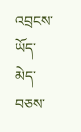འབྲངས་ཡོད་མེད་བཅས་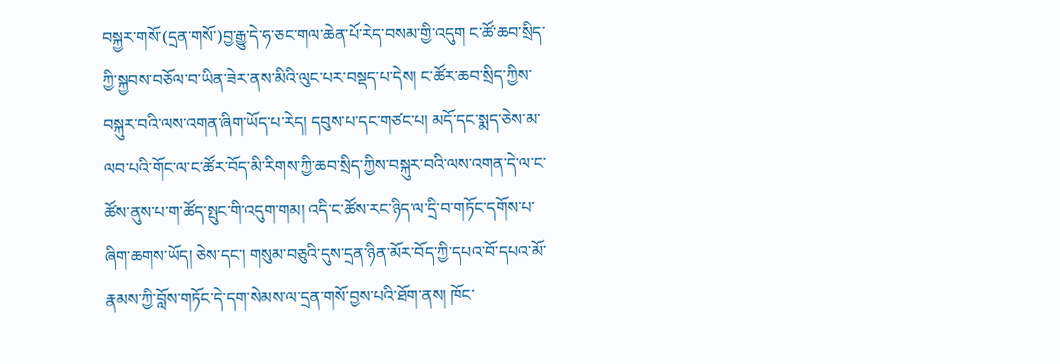བསྐྱར་གསོ་(དྲན་གསོ་)བྱ་རྒྱུ་དེ་ཧ་ཅང་གལ་ཆེན་པོ་རེད་བསམ་གྱི་འདུག ང་ཚོ་ཆབ་སྲིད་ཀྱི་སྐྱབས་བཅོལ་བ་ཡིན་ཟེར་ནས་མིའི་ལུང་པར་བསྡད་པ་དེས། ང་ཚོར་ཆབ་སྲིད་ཀྱིས་བསྐུར་བའི་ལས་འགན་ཞིག་ཡོད་པ་རེད། དབུས་པ་དང་གཙང་པ། མདོ་དང་སྨད་ཅེས་མ་ལབ་པའི་གོང་ལ་ང་ཚོར་བོད་མི་རིགས་ཀྱི་ཆབ་སྲིད་ཀྱིས་བསྐུར་བའི་ལས་འགན་དེ་ལ་ང་ཚོས་ནུས་པ་ག་ཚོད་སྤུང་གི་འདུག་གམ། འདི་ང་ཚོས་རང་ཉིད་ལ་དྲི་བ་གཏོང་དགོས་པ་ཞིག་ཆགས་ཡོད། ཅེས་དང་། གསུམ་བཅུའི་དུས་དྲན་ཉིན་མོར་བོད་ཀྱི་དཔའ་བོ་དཔའ་མོ་རྣམས་ཀྱི་བློས་གཏོང་དེ་དག་སེམས་ལ་དྲན་གསོ་བྱས་པའི་ཐོག་ནས། ཁོང་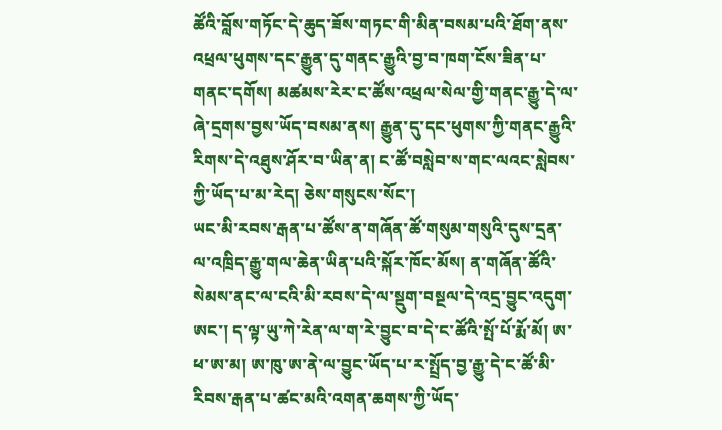ཚོའི་བློས་གཏོང་དེ་ཆུད་ཟོས་གཏང་གི་མིན་བསམ་པའི་ཐོག་ནས་འཕྲལ་ཕུགས་དང་རྒྱུན་དུ་གནང་རྒྱུའི་བྱ་བ་ཁག་ངོས་ཟིན་པ་གནང་དགོས། མཚམས་རེར་ང་ཚོས་འཕྲལ་སེལ་གྱི་གནང་རྒྱུ་དེ་ལ་ཞེ་དྲགས་བྱས་ཡོད་བསམ་ནས། རྒྱུན་དུ་དང་ཕུགས་ཀྱི་གནང་རྒྱུའི་རིགས་དེ་འཐུས་ཤོར་བ་ཡིན་ན། ང་ཚོ་བསླེབ་ས་གང་ལའང་སླེབས་ཀྱི་ཡོད་པ་མ་རེད། ཅེས་གསུངས་སོང་།
ཡང་མི་རབས་རྒན་པ་ཚོས་ན་གཞོན་ཚོ་གསུམ་གསུའི་དུས་དྲན་ལ་འཁྲིད་རྒྱུ་གལ་ཆེན་ཡིན་པའི་སྐོར་ཁོང་མོས། ན་གཞོན་ཚོའི་སེམས་ནང་ལ་ངའི་མི་རབས་དེ་ལ་སྡུག་བསྔལ་དེ་འདྲ་བྱུང་འདུག་ཨང་། ད་ལྟ་ཡུ་ཀེ་རེན་ལ་ག་རེ་བྱུང་བ་དེ་ང་ཚོའི་སྤོ་པོ་རྨོ་མོ། ཨ་ཕ་ཨ་མ། ཨ་ཁུ་ཨ་ནེ་ལ་བྱུང་ཡོད་པ་ར་སྤྲོད་བྱ་རྒྱུ་དེ་ང་ཚོ་མི་རིབས་རྒན་པ་ཚང་མའི་འགན་ཆགས་ཀྱི་ཡོད་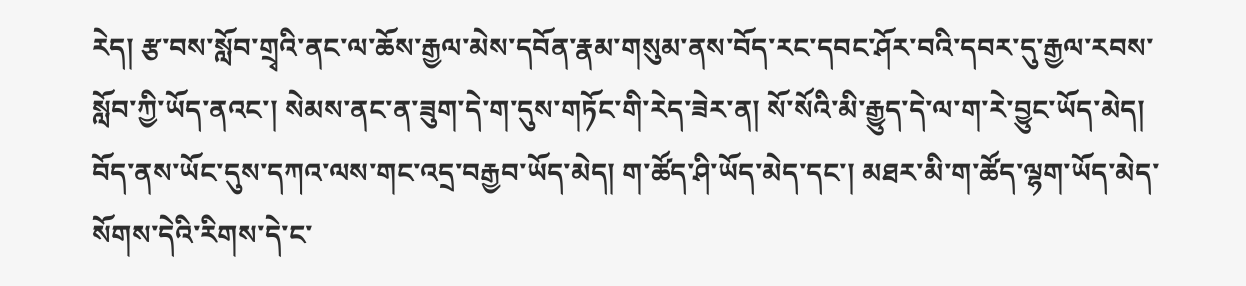རེད། རྩ་བས་སློབ་གྲྭའི་ནང་ལ་ཆོས་རྒྱལ་མེས་དབོན་རྣམ་གསུམ་ནས་བོད་རང་དབང་ཤོར་བའི་དབར་དུ་རྒྱལ་རབས་སློབ་ཀྱི་ཡོད་ནའང་། སེམས་ནང་ན་ཟུག་དེ་ག་དུས་གཏོང་གི་རེད་ཟེར་ན། སོ་སོའི་མི་རྒྱུད་དེ་ལ་ག་རེ་བྱུང་ཡོད་མེད། བོད་ནས་ཡོང་དུས་དཀའ་ལས་གང་འདྲ་བརྒྱབ་ཡོད་མེད། ག་ཚོད་ཤི་ཡོད་མེད་དང་། མཐར་མི་ག་ཚོད་ལྷག་ཡོད་མེད་སོགས་དེའི་རིགས་དེ་ང་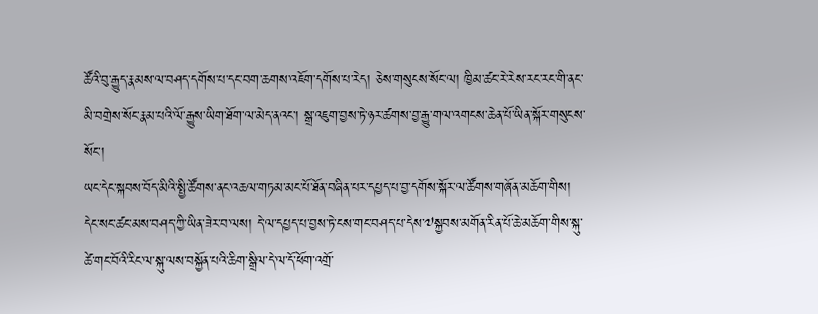ཚོའི་བུ་རྒྱུད་རྣམས་ལ་བཤད་དགོས་པ་དང་བག་ཆགས་འཇོག་དགོས་པ་རེད། ཅེས་གསུངས་སོང་ལ། ཁྱིམ་ཚང་རེ་རེས་རང་རང་གི་ནང་མི་བགྲེས་སོང་རྣམ་པའི་ལོ་རྒྱུས་ཡིག་ཐོག་ལ་མེད་ནའང་། སྒྲ་འཇུག་བྱས་ཏེ་ཉར་ཚགས་བྱ་རྒྱུ་གལ་འགངས་ཆེན་པོ་ཡིན་སྐོར་གསུངས་སོང་།
ཡང་དེང་སྐབས་བོད་མིའི་སྤྱི་ཚོགས་ནང་འཆལ་གཏམ་མང་པོ་ཐོན་བཞིན་པར་དཔྱད་པ་བྱ་དགོས་སྐོར་ལ་ཚོགས་གཞོན་མཆོག་གིས། དེང་སང་ཚང་མས་བཤད་ཀྱི་ཡིན་ཟེར་བ་ལས། དེ་ལ་དཔྱད་པ་བྱས་ཏེ་ངས་གང་བཤད་པ་དེས་༧སྐྱབས་མགོན་རིན་པོ་ཆེ་མཆོག་གིས་སྐུ་ཚེ་གང་བོའི་རིང་ལ་སྐུ་ལས་བསྐྱོན་པའི་ཆིག་སྒྲིལ་དེ་ལ་དོ་ཕོག་འགྲོ་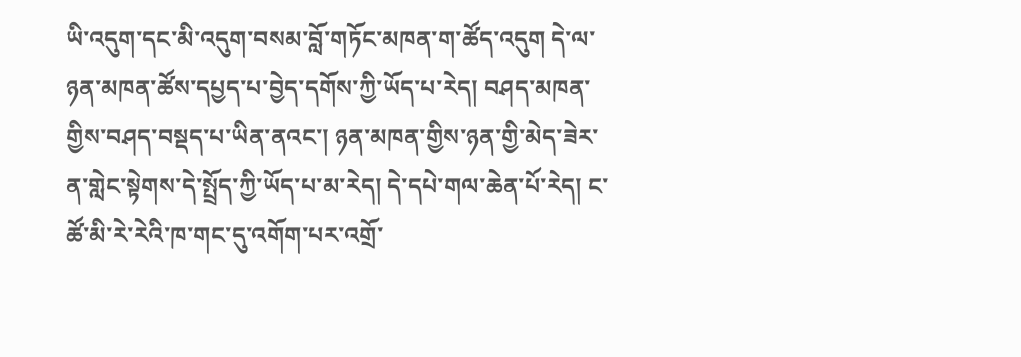ཡི་འདུག་དང་མི་འདུག་བསམ་བློ་གཏོང་མཁན་ག་ཚོད་འདུག དེ་ལ་ཉན་མཁན་ཚོས་དཔྱད་པ་བྱེད་དགོས་ཀྱི་ཡོད་པ་རེད། བཤད་མཁན་གྱིས་བཤད་བསྡད་པ་ཡིན་ནའང་། ཉན་མཁན་གྱིས་ཉན་གྱི་མེད་ཟེར་ན་གླེང་སྟེགས་དེ་སྤྲོད་ཀྱི་ཡོད་པ་མ་རེད། དེ་དཔེ་གལ་ཆེན་པོ་རེད། ང་ཚོ་མི་རེ་རེའི་ཁ་གང་དུ་འགོག་པར་འགྲོ་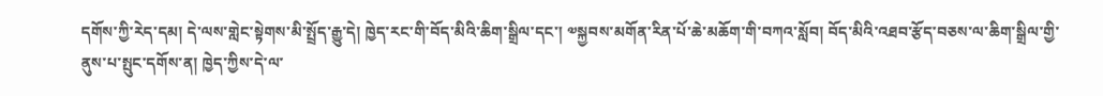དགོས་ཀྱི་རེད་དམ། དེ་ལས་གླེང་སྟེགས་མི་སྤྲོད་རྒྱུ་དེ། ཁྱེད་རང་གི་བོད་མིའི་ཆིག་སྒྲིལ་དང་། ༧སྐྱབས་མགོན་རིན་པོ་ཆེ་མཆོག་གི་བཀའ་སློབ། བོད་མིའི་འཐབ་རྩོད་བཅས་ལ་ཆིག་སྒྲིལ་གྱི་ནུས་པ་སྤུང་དགོས་ན། ཁྱེད་ཀྱིས་དེ་ལ་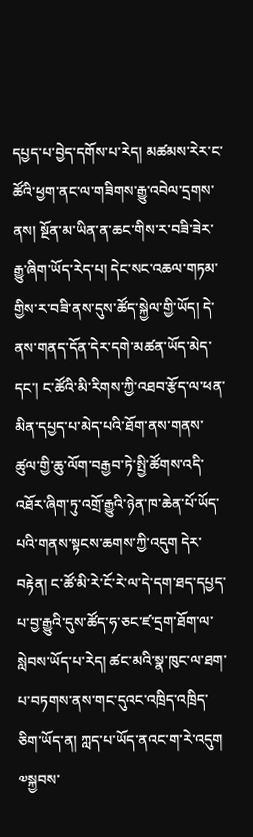དཔྱད་པ་བྱེད་དགོས་པ་རེད། མཚམས་རེར་ང་ཚོའི་ཕྱག་ནང་ལ་གཟིགས་རྒྱུ་འབེལ་དྲགས་ནས། སྔོན་མ་ཡིན་ན་ཆང་གིས་ར་བཟི་ཟེར་རྒྱུ་ཞིག་ཡོད་རེད་པ། དེང་སང་འཆལ་གཏམ་གྱིས་ར་བཟི་ནས་དུས་ཚོད་སྐྱེལ་གྱི་ཡོད། དེ་ནས་གནད་དོན་དེར་དགེ་མཚན་ཡོད་མེད་དང་། ང་ཚོའི་མི་རིགས་ཀྱི་འཐབ་རྩོད་ལ་ཕན་མིན་དཔྱད་པ་མེད་པའི་ཐོག་ནས་གནས་ཚུལ་གྱི་ཆུ་ལོག་བརྒྱབ་ཏེ་སྤྱི་ཚོགས་འདི་འཐོར་ཞིག་ཏུ་འགྲོ་རྒྱུའི་ཉེན་ཁ་ཆེན་པོ་ཡོད་པའི་གནས་སྟངས་ཆགས་ཀྱི་འདུག དེར་བརྟེན། ང་ཚོ་མི་རེ་ངོ་རེ་ལ་དེ་དག་ཐད་དཔྱད་པ་བྱ་རྒྱུའི་དུས་ཚོད་ཧ་ཅང་ཛ་དྲག་ཐོག་ལ་སླེབས་ཡོད་པ་རེད། ཚང་མའི་སྣ་ཁུང་ལ་ཐག་པ་བཏགས་ནས་གང་དུའང་འཁྲིད་འཁྲིད་ཅིག་ཡོད་ན། ཀླད་པ་ཡོད་ནའང་ག་རེ་འདུག ༧སྐྱབས་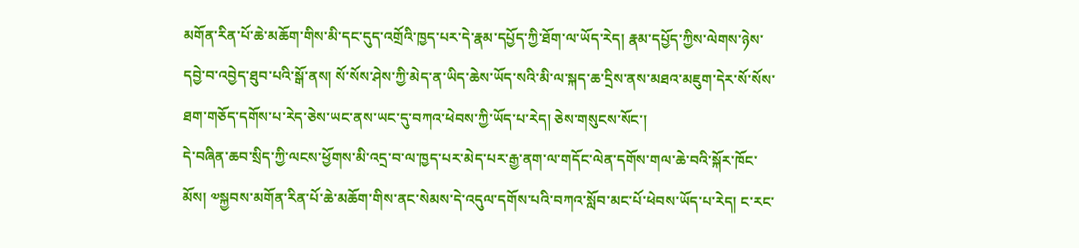མགོན་རིན་པོ་ཆེ་མཆོག་གིས་མི་དང་དུད་འགྲོའི་ཁྱད་པར་དེ་རྣམ་དཔྱོད་ཀྱི་ཐོག་ལ་ཡོད་རེད། རྣམ་དཔྱོད་ཀྱིས་ལེགས་ཉེས་དབྱེ་བ་འབྱེད་ཐུབ་པའི་སྒོ་ནས། སོ་སོས་ཤེས་ཀྱི་མེད་ན་ཡིད་ཆེས་ཡོད་སའི་མི་ལ་སྐད་ཆ་དྲིས་ནས་མཐའ་མཇུག་དེར་སོ་སོས་ཐག་གཅོད་དགོས་པ་རེད་ཅེས་ཡང་ནས་ཡང་དུ་བཀའ་ཕེབས་ཀྱི་ཡོད་པ་རེད། ཅེས་གསུངས་སོང་།
དེ་བཞིན་ཆབ་སྲིད་ཀྱི་ལངས་ཕྱོགས་མི་འདྲ་བ་ལ་ཁྱད་པར་མེད་པར་རྒྱ་ནག་ལ་གདོང་ལེན་དགོས་གལ་ཆེ་བའི་སྐོར་ཁོང་མོས། ༧སྐྱབས་མགོན་རིན་པོ་ཆེ་མཆོག་གིས་ནང་སེམས་དེ་འདུལ་དགོས་པའི་བཀའ་སློབ་མང་པོ་ཕེབས་ཡོད་པ་རེད། ང་རང་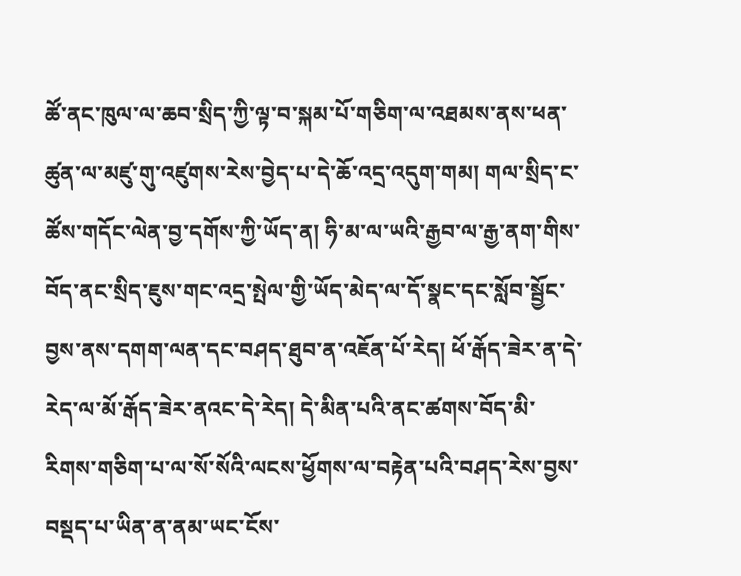ཚོ་ནང་ཁུལ་ལ་ཆབ་སྲིད་ཀྱི་ལྟ་བ་སྐམ་པོ་གཅིག་ལ་འཐམས་ནས་ཕན་ཚུན་ལ་མཛུ་གུ་འཛུགས་རེས་བྱེད་པ་དེ་ཆོ་འདྲ་འདུག་གམ། གལ་སྲིད་ང་ཚོས་གདོང་ལེན་བྱ་དགོས་ཀྱི་ཡོད་ན། ཧི་མ་ལ་ཡའི་རྒྱབ་ལ་རྒྱ་ནག་གིས་བོད་ནང་སྲིད་ཇུས་གང་འདྲ་སྤེལ་གྱི་ཡོད་མེད་ལ་དོ་སྣང་དང་སློབ་སྦྱོང་བྱས་ནས་དགག་ལན་དང་བཤད་ཐུབ་ན་འཇོན་པོ་རེད། ཕོ་རྒོད་ཟེར་ན་དེ་རེད་ལ་མོ་རྒོད་ཟེར་ནའང་དེ་རེད། དེ་མིན་པའི་ནང་ཚགས་བོད་མི་རིགས་གཅིག་པ་ལ་སོ་སོའི་ལངས་ཕྱོགས་ལ་བརྟེན་པའི་བཤད་རེས་བྱས་བསྡད་པ་ཡིན་ན་ནམ་ཡང་ངོས་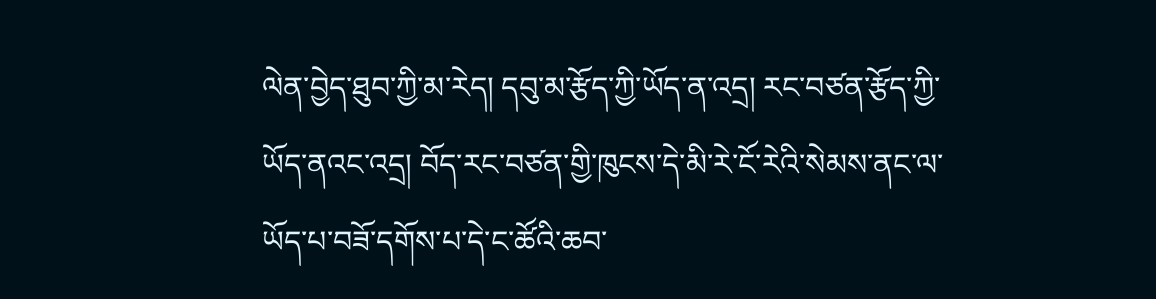ལེན་བྱེད་ཐུབ་ཀྱི་མ་རེད། དབུ་མ་རྩོད་ཀྱི་ཡོད་ན་འདྲ། རང་བཙན་རྩོད་ཀྱི་ཡོད་ནའང་འདྲ། བོད་རང་བཙན་གྱི་ཁུངས་དེ་མི་རེ་ངོ་རེའི་སེམས་ནང་ལ་ཡོད་པ་བཟོ་དགོས་པ་དེ་ང་ཚོའི་ཆབ་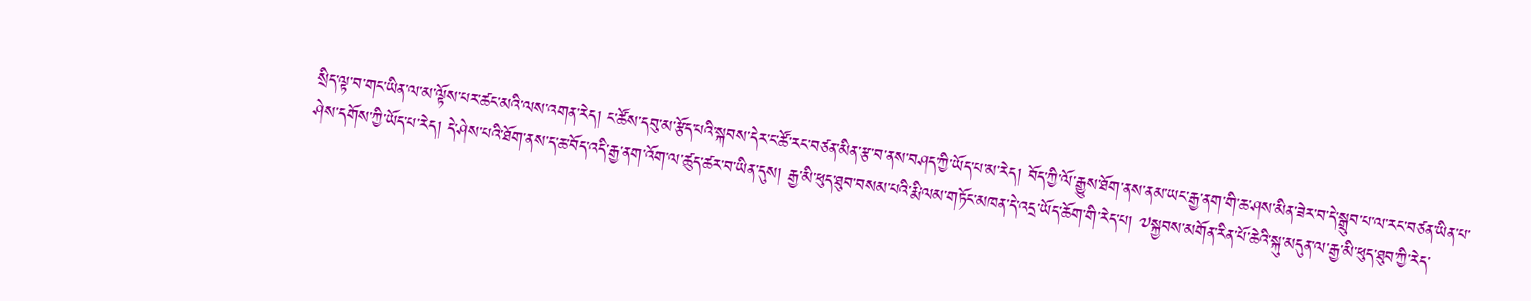སྲིད་ལྟ་བ་གང་ཡིན་ལ་མ་ལྟོས་པར་ཚང་མའི་ལས་འགན་རེད། ང་ཚོས་དབུ་མ་རྩོད་པའི་སྐབས་དེར་ང་ཚོ་རང་བཙན་མིན་རྩ་བ་ནས་བཤད་ཀྱི་ཡོད་པ་མ་རེད། བོད་ཀྱི་ལོ་རྒྱུས་ཐོག་ནས་ནམ་ཡང་རྒྱ་ནག་གི་ཆ་ཤས་མིན་ཟེར་བ་དེ་སྒྲུབ་པ་ལ་རང་བཙན་ཡིན་པ་ཤེས་དགོས་ཀྱི་ཡོད་པ་རེད། དེ་ཤེས་པའི་ཐོག་ནས་ད་ཆ་བོད་འདི་རྒྱ་ནག་འོག་ལ་ཚུད་ཚར་བ་ཡིན་དུས། རྒྱ་མི་ཕུད་ཐུབ་བསམ་པའི་རྨི་ལམ་གཏོང་མཁན་དེ་འདྲ་ཡོད་ཆོག་གི་རེད་པ། ༧སྐྱབས་མགོན་རིན་པོ་ཆེའི་སྐུ་མདུན་ལ་རྒྱ་མི་ཕུད་ཐུབ་ཀྱི་རེད་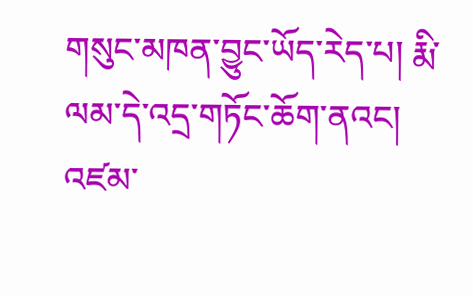གསུང་མཁན་བྱུང་ཡོད་རེད་པ། རྨི་ལམ་དེ་འདྲ་གཏོང་ཆོག་ནའང། འཛམ་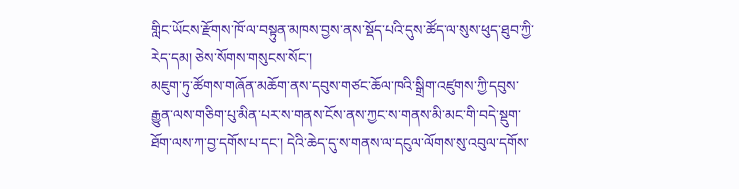གླིང་ཡོངས་རྫོགས་ཁོ་ལ་བསྟུན་མཁས་བྱས་ནས་སྡོད་པའི་དུས་ཚོད་ལ་སུས་ཕུད་ཐུབ་ཀྱི་རེད་དམ། ཅེས་སོགས་གསུངས་སོང་།
མཇུག་ཏུ་ཚོགས་གཞོན་མཆོག་ནས་དབུས་གཙང་ཆོལ་ཁའི་སྒྲིག་འཛུགས་ཀྱི་དབུས་རྒྱུན་ལས་གཅིག་པུ་མིན་པར་ས་གནས་ངོས་ནས་ཀྱང་ས་གནས་མི་མང་གི་བདེ་སྡུག་ཐོག་ལས་ཀ་བྱ་དགོས་པ་དང་། དེའི་ཆེད་དུ་ས་གནས་ལ་དངུལ་ལོགས་སུ་འབུལ་དགོས་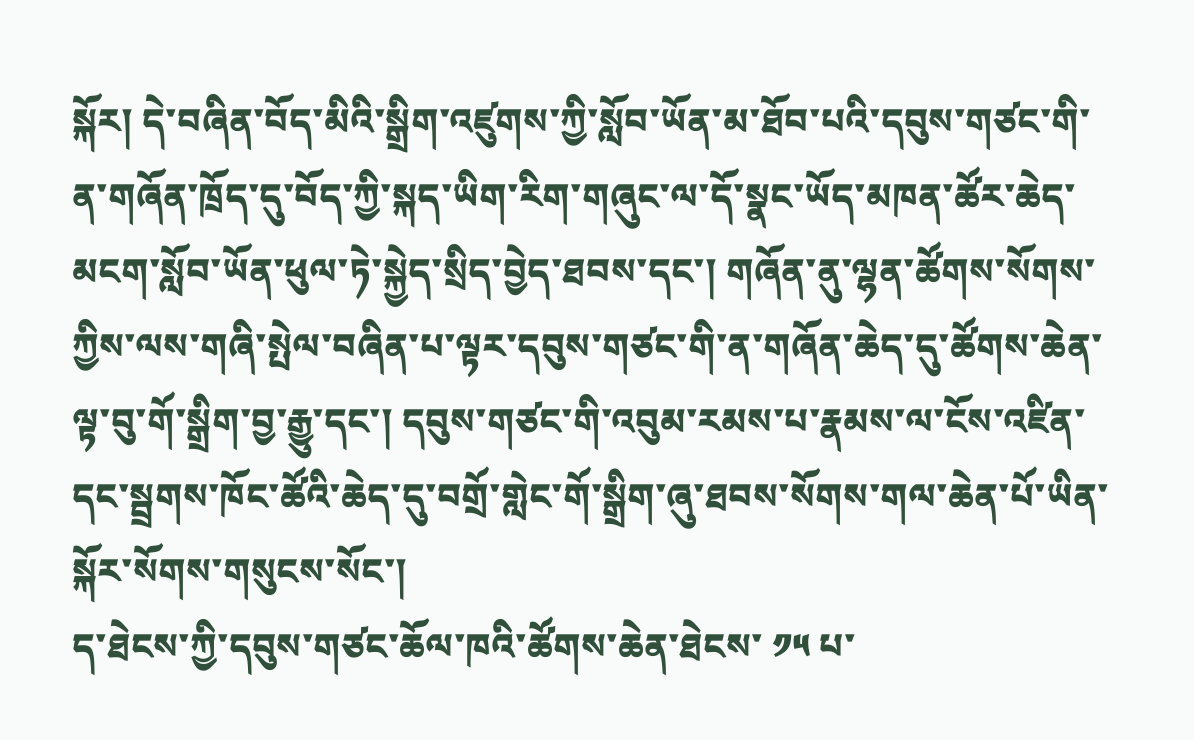སྐོར། དེ་བཞིན་བོད་མིའི་སྒྲིག་འཛུགས་ཀྱི་སློབ་ཡོན་མ་ཐོབ་པའི་དབུས་གཙང་གི་ན་གཞོན་ཁྲོད་དུ་བོད་ཀྱི་སྐད་ཡིག་རིག་གཞུང་ལ་དོ་སྣང་ཡོད་མཁན་ཚོར་ཆེད་མངག་སློབ་ཡོན་ཕུལ་ཏེ་སྐྱེད་སྲིད་བྱེད་ཐབས་དང་། གཞོན་ནུ་ལྷན་ཚོགས་སོགས་ཀྱིས་ལས་གཞི་སྤེལ་བཞིན་པ་ལྟར་དབུས་གཙང་གི་ན་གཞོན་ཆེད་དུ་ཚོགས་ཆེན་ལྟ་བུ་གོ་སྒྲིག་བྱ་རྒྱུ་དང་། དབུས་གཙང་གི་འབུམ་རམས་པ་རྣམས་ལ་ངོས་འཛིན་དང་སྦྲགས་ཁོང་ཚོའི་ཆེད་དུ་བགྲོ་གླེང་གོ་སྒྲིག་ཞུ་ཐབས་སོགས་གལ་ཆེན་པོ་ཡིན་སྐོར་སོགས་གསུངས་སོང་།
ད་ཐེངས་ཀྱི་དབུས་གཙང་ཆོལ་ཁའི་ཚོགས་ཆེན་ཐེངས་ ༡༥ པ་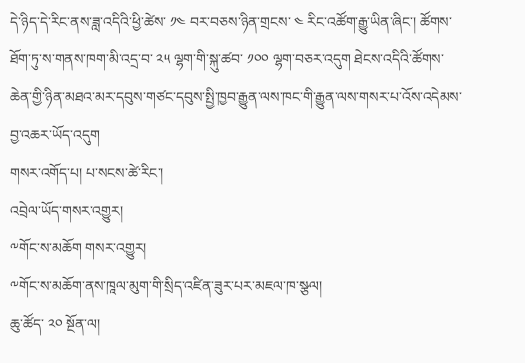དེ་ཉིད་དེ་རིང་ནས་ཟླ་འདིའི་ཕྱི་ཚེས་ ༡༤ བར་བཅས་ཉིན་གྲངས་ ༤ རིང་འཚོག་རྒྱུ་ཡིན་ཞིང་། ཚོགས་ཐོག་ཏུ་ས་གནས་ཁག་མི་འདྲ་བ་ ༢༥ ལྷག་གི་སྐུ་ཚབ་ ༡༠༠ ལྷག་བཅར་འདུག ཐེངས་འདིའི་ཚོགས་ཆེན་གྱི་ཉིན་མཐའ་མར་དབུས་གཙང་དབུས་སྤྱི་ཁྱབ་རྒྱུན་ལས་ཁང་གི་རྒྱུན་ལས་གསར་པ་འོས་འདེམས་བྱ་འཆར་ཡོད་འདུག
གསར་འགོད་པ། པ་སངས་ཚེ་རིང་།
འབྲེལ་ཡོད་གསར་འགྱུར།
༸གོང་ས་མཆོག གསར་འགྱུར།
༸གོང་ས་མཆོག་ནས་ཁཱལ་མུག་གི་སྲིད་འཛིན་ཟུར་པར་མཇལ་ཁ་སྩལ།
ཆུ་ཚོད་ ༢༠ སྔོན་ལ།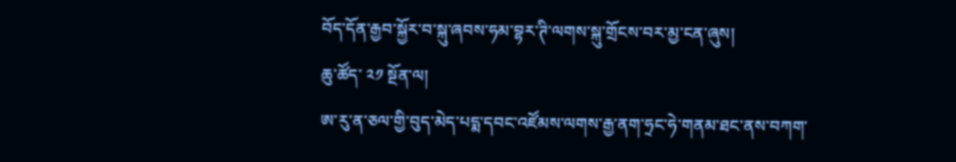བོད་དོན་རྒྱབ་སྐྱོར་བ་སྐུ་ཞབས་ཧམ་བྷར་ཊི་ལགས་སྐུ་གྲོངས་བར་མྱ་ངན་ཞུས།
ཆུ་ཚོད་ ༢༡ སྔོན་ལ།
ཨ་རུ་ན་ཅལ་གྱི་བུད་མེད་པདྨ་དབང་འཛོམས་ལགས་རྒྱ་ནག་ཧྲང་ཧེ་གནམ་ཐང་ནས་བཀག་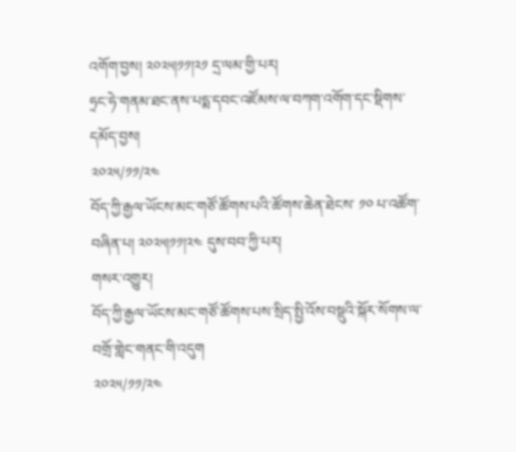འགོག་བྱས། ༢༠༢༥།༡༡།༢༡ དྲ་ལམ་གྱི་པར།
ཧྲང་ཧེ་གནམ་ཐང་ནས་པདྨ་དབང་འཛོམས་ལ་བཀག་འགོག་དང་སྡིགས་དམོད་བྱས།
༢༠༢༥/༡༡/༢༤
བོད་ཀྱི་རྒྱལ་ཡོངས་མང་གཙོ་ཚོགས་པའི་ཚོགས་ཆེན་ཐེངས་ ༡༠ པ་འཚོག་བཞིན་པ། ༢༠༢༥།༡༡།༢༤ དུས་བབ་ཀྱི་པར།
གསར་འགྱུར།
བོད་ཀྱི་རྒྱལ་ཡོངས་མང་གཙོ་ཚོགས་པས་སྲིད་སྤྱི་འོས་བསྡུའི་སྐོར་སོགས་ལ་བགྲོ་གླེང་གནང་གི་འདུག
༢༠༢༥/༡༡/༢༤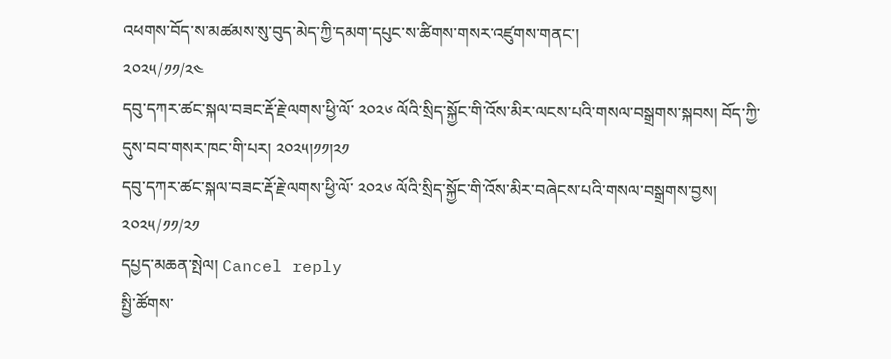འཕགས་བོད་ས་མཚམས་སུ་བུད་མེད་ཀྱི་དམག་དཔུང་ས་ཚིགས་གསར་འཛུགས་གནང་།
༢༠༢༥/༡༡/༢༤
དབུ་དཀར་ཚང་སྐལ་བཟང་རྡོ་རྗེ་ལགས་ཕྱི་ལོ་ ༢༠༢༦ ལོའི་སྲིད་སྐྱོང་གི་འོས་མིར་ལངས་པའི་གསལ་བསྒྲགས་སྐབས། བོད་ཀྱི་དུས་བབ་གསར་ཁང་གི་པར། ༢༠༢༥།༡༡།༢༡
དབུ་དཀར་ཚང་སྐལ་བཟང་རྡོ་རྗེ་ལགས་ཕྱི་ལོ་ ༢༠༢༦ ལོའི་སྲིད་སྐྱོང་གི་འོས་མིར་བཞེངས་པའི་གསལ་བསྒྲགས་བྱས།
༢༠༢༥/༡༡/༢༡
དཔྱད་མཆན་སྤེལ། Cancel reply
སྤྱི་ཚོགས་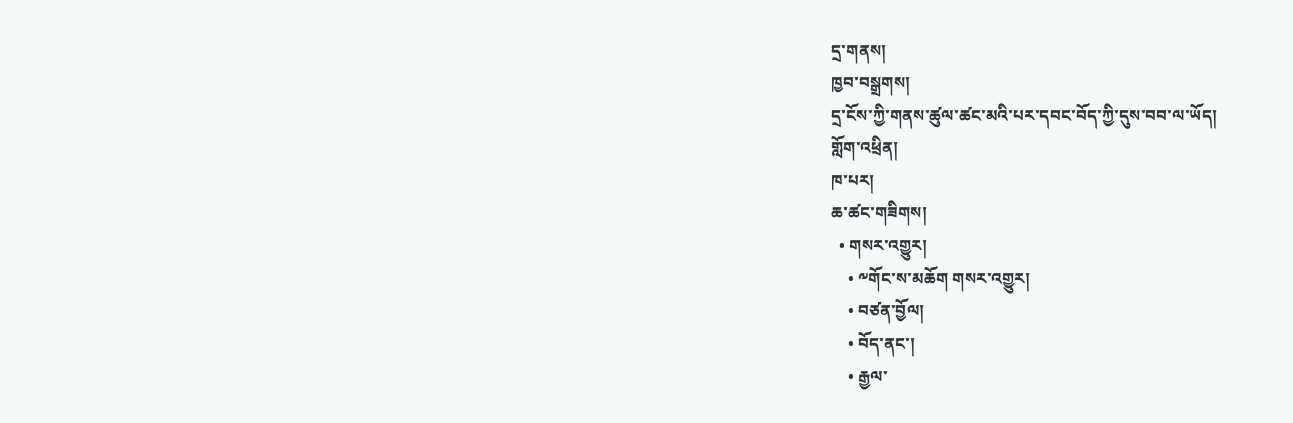དྲ་གནས།
ཁྱབ་བསྒྲགས།
དྲ་ངོས་ཀྱི་གནས་ཚུལ་ཚང་མའི་པར་དབང་བོད་ཀྱི་དུས་བབ་ལ་ཡོད།
གློག་འཕྲིན།
ཁ་པར།
ཆ་ཚང་གཟིགས།
  • གསར་འགྱུར།
    • ༸གོང་ས་མཆོག གསར་འགྱུར།
    • བཙན་བྱོལ།
    • བོད་ནང་།
    • རྒྱལ་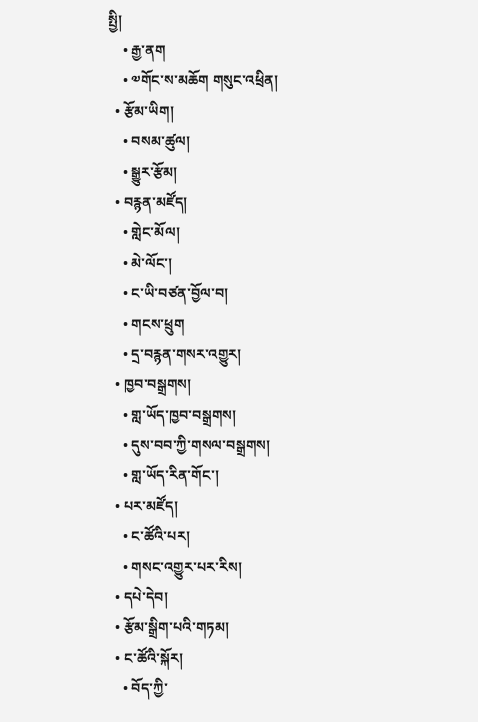སྤྱི།
    • རྒྱ་ནག
    • ༧གོང་ས་མཆོག གསུང་འཕྲིན།
  • རྩོམ་ཡིག།
    • བསམ་ཚུལ།
    • སྒྱུར་རྩོམ།
  • བརྙན་མཛོད།
    • གླེང་མོལ།
    • མེ་ལོང་།
    • ང་ཡི་བཙན་བྱོལ་བ།
    • གངས་ཕྲུག
    • དྲ་བརྙན་གསར་འགྱུར།
  • ཁྱབ་བསྒྲགས།
    • གླ་ཡོད་ཁྱབ་བསྒྲགས།
    • དུས་བབ་ཀྱི་གསལ་བསྒྲགས།
    • གླ་ཡོད་རིན་གོང་།
  • པར་མཛོད།
    • ང་ཚོའི་པར།
    • གསང་འགྱུར་པར་རིས།
  • དཔེ་དེབ།
  • རྩོམ་སྒྲིག་པའི་གཏམ།
  • ང་ཚོའི་སྐོར།
    • བོད་ཀྱི་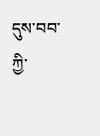དུས་བབ་ཀྱི་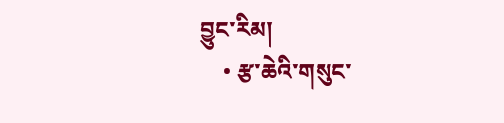བྱུང་རིམ།
    • རྩ་ཆེའི་གསུང་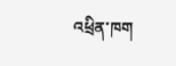འཕྲིན་ཁག